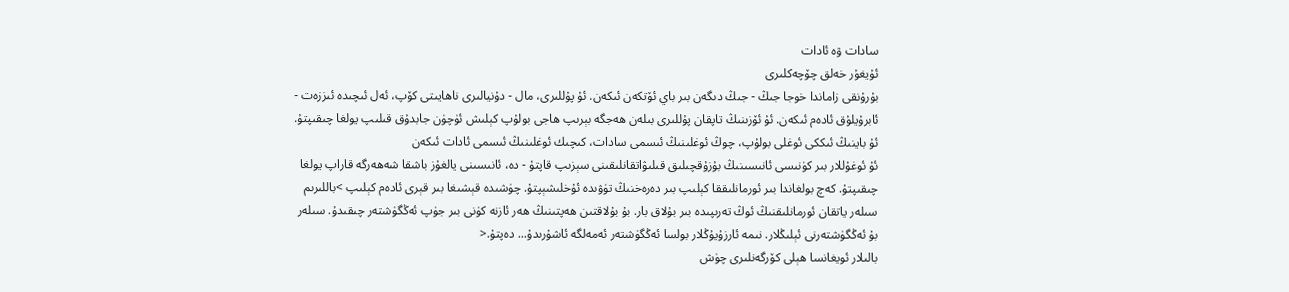سادات ۋە ئادات
ئۇيغۇر خەلق چۆچەكلىرى
بۇرۇنقى زاماندا خوجا جىڭ - جىڭ دىگەن بىر باي ئۆتكەن ئىكەن. ئۇ پۇللىرى، مال - دۇنيالىرى ناھايىتى كۆپ، ئەل ئىچىدە ئىززەت - ئابرۇيلۇق ئادەم ئىكەن. ئۇ ئۆزىنىڭ تاپقان پۇللىرى بىلەن ھەجگە بېرىپ ھاجى بولۇپ كېلىش ئۈچۈن جابدۇق قىلىپ يولغا چىقىپتۇ. ئۇ باينىڭ ئىككى ئوغلى بولۇپ، چوڭ ئوغلىنىڭ ئىسمى سادات، كىچىك ئوغلىنىڭ ئىسمى ئادات ئىكەن
ئۇ ئوغۇللار بىر كۈنىسى ئانىسىنىڭ بۇزۇقچىلىق قىلىۋاتقانلىقىنى سېزىپ قاپتۇ - دە، ئانىسىنى يالغۇز باشقا شەھەرگە قاراپ يولغا چىقىپتۇ. كەچ بولغاندا بىر ئورمانلىققا كېلىپ بىر دەرەخنىڭ تۈۋىدە ئۇخلىشېپتۇ. چۈشىدە قېشىغا بىر قېرى ئادەم كېلىپ >باللىرىم سىلەر ياتقان ئورمانلىقنىڭ ئوڭ تەرىپىدە بىر بۇلاق بار. بۇ بۇلاقتىن ھەپتىنىڭ ھەر ئازنە كۈنى بىر جۈپ ئەڭگۈشتەر چىقىدۇ. سىلەر بۇ ئەڭگۈشتەرنى ئېلىڭلار. نىمە ئارزۇيۇڭلار بولسا ئەڭگۈشتەر ئەمەلگە ئاشۇرىدۇ... دەپتۇ.<
بالىلار ئويغانسا ھېلى كۆرگەنلىرى چۈش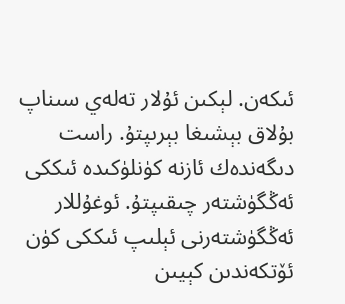ئىكەن. لېكىن ئۇلار تەلەي سىناپ بۇلاق بېشىغا بېرىپتۇ. راست دىگەندەك ئازنە كۈنلۈكىدە ئىككى ئەڭگۈشتەر چىقىپتۇ. ئوغۇللار ئەڭگۈشتەرنى ئېلىپ ئىككى كۈن ئۆتكەندىن كېيىن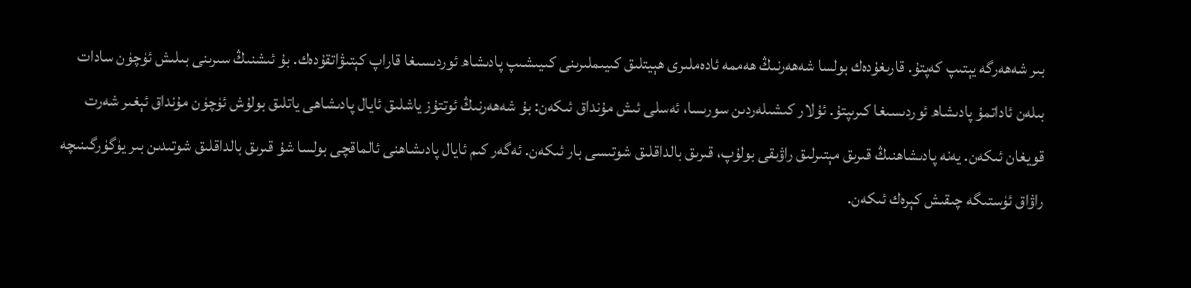بىر شەھەرگە يېتىپ كەپتۇ. قارىغۇدەك بولسا شەھەرنىڭ ھەممە ئادەملىرى ھېيتلىق كىيىملىرىنى كىيىشىپ پادىشاھ ئوردىسىغا قاراپ كېتىۋاتقۇدەك. بۇ ئىشنىڭ سىرىنى بىلىش ئۈچۈن سادات بىلەن ئاداتمۇ پادىشاھ ئوردىسىغا كىرىپتۇ. ئۇلار كىشىلەردىن سورىسا، ئەسلى ئىش مۇنداق ئىكەن: بۇ شەھەرنىڭ ئوتتۇز ياشلىق ئايال پادىشاھى ياتلىق بولۇش ئۈچۈن مۇنداق ئېغىر شەرت قويغان ئىكەن. يەنە پادىشاھنىڭ قىرىق مېتىرلىق راۋىقى بولۇپ، قىرىق بالداقلىق شوتىسى بار ئىكەن. ئەگەر كىم ئايال پادىشاھنى ئالماقچى بولسا شۇ قىرىق بالداقلىق شوتىدىن بىر يۈگۈرگىنىچە راۋاق ئۈستىگە چىقىش كېرەك ئىكەن.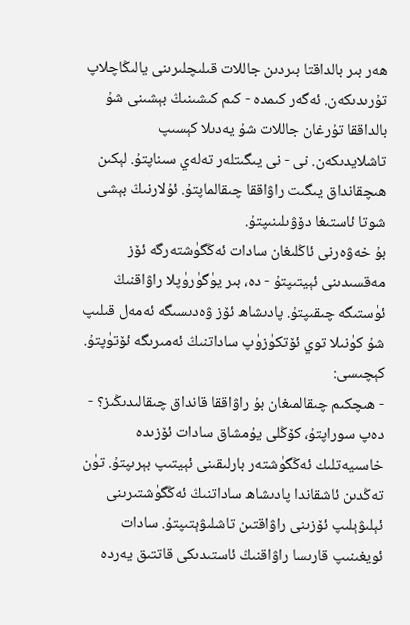ھەر بىر بالداقتا بىردىن جاللات قىلىچلىرىنى يالىڭاچلاپ تۇرىدىكەن. ئەگەر كىمدە - كىم كىشىنىڭ بېشىنى شۇ بالداققا تۇرغان جاللات شۇ يەدىلا كېسىپ تاشلايدىكەن. نى - نى يىگىتلەر تەلەي سىناپتۇ. لېكىن ھىچقانداق يىگىت راۋاققا چىقالماپتۇ. ئۇلارنىڭ بېشى شوتا ئاستىغا دۆۋىلىنىپتۇ.
بۇ خەۋەرنى ئاڭلىغان سادات ئەڭگۈشتەرگە ئۆز مەقسىدىنى ئېيتىپتۇ - دە، بىر يۈگۈرۈپلا راۋاقنىڭ ئۈستىگە چىقىپتۇ. پادىشاھ ئۆز ۋەدىسىگە ئەمەل قىلىپ شۇ كۈنىلا توي ئۆتكۈزۈپ ساداتنىڭ ئەمىرىگە ئۆتۈپتۇ. كېچىسى:
- ھىچكىم چىقالمىغان بۇ راۋاققا قانداق چىقالىدىڭىز؟ - دەپ سوراپتۇ، كۆڭلى يۇمشاق سادات ئۆزىدە خاسىيەتلىك ئەڭگۈشتەر بارلىقىنى ئېيتىپ بېرىپتۇ. تۈن تەڭدىن ئاشقاندا پادىشاھ ساداتنىڭ ئەڭگۈشتىرىنى ئېلىۋېلىپ ئۆزىنى راۋاقتىن تاشلىۋېتىپتۇ. سادات ئويغىنىپ قارىسا راۋاقنىڭ ئاستىدىكى قاتتىق يەردە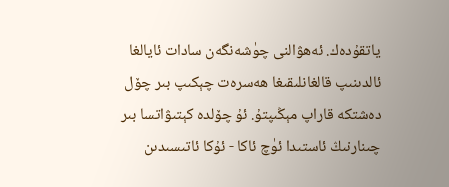ياتقۇدەك. ئەھۋالنى چۈشەنگەن سادات ئايالغا ئالدىنىپ قالغانلىقىغا ھەسرەت چېكىپ بىر چۆل دەشتكە قاراپ مېڭىپتۇ. ئۇ چۆلدە كېتىۋاتسا بىر چىنارنىڭ ئاستىدا ئۈچ ئاكا - ئۇكا ئاتىسىدىن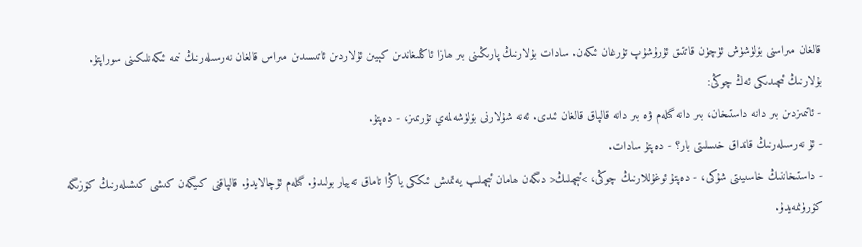قالغان مىراسنى بۆلۈشۈش ئۈچۈن قاتتىق ئۇرۇشۇپ تۇرغان ئىكەن. سادات بۇلارنىڭ پارىڭىنى بىر ھازا ئاڭلىغاندىن كېيىن ئۇلاردىن ئاتىسىدىن مىراس قالغان نەرسىلەرنىڭ نىمە ئىكەنلىكىنى سوراپتۇ. بۇلارنىڭ ئىچىدىكى ئەڭ چوڭى:
- ئاتىمىزدىن بىر دانە داستىخان، بىر دانە گىلەم ۋە بىر دانە قالپاق قالغان ئىدى. ئەنە شۇلارنى بۆلۈشەلمەي تۇرىمىز، - دەپتۇ.
- ئۇ نەرسىلەرنىڭ قانداق خىسلىتى بار؟ - دەپتۇ سادات.
- داستىخاننىڭ خاسىيىتى شۇكى، - دەپتۇ ئوغۇللارنىڭ چوڭى، >ئېچىلىڭ< دىگەن ھامان ئېچىلىپ يەتمىش ئىككى ياڭزا تاماق تەييار بولىدۇ. گىلەم ئۇچالايدۇ. قالپاقنى كىيگەن كىشى كىشىلەرنىڭ كۆزىگە كۆرۈنمەيدۇ.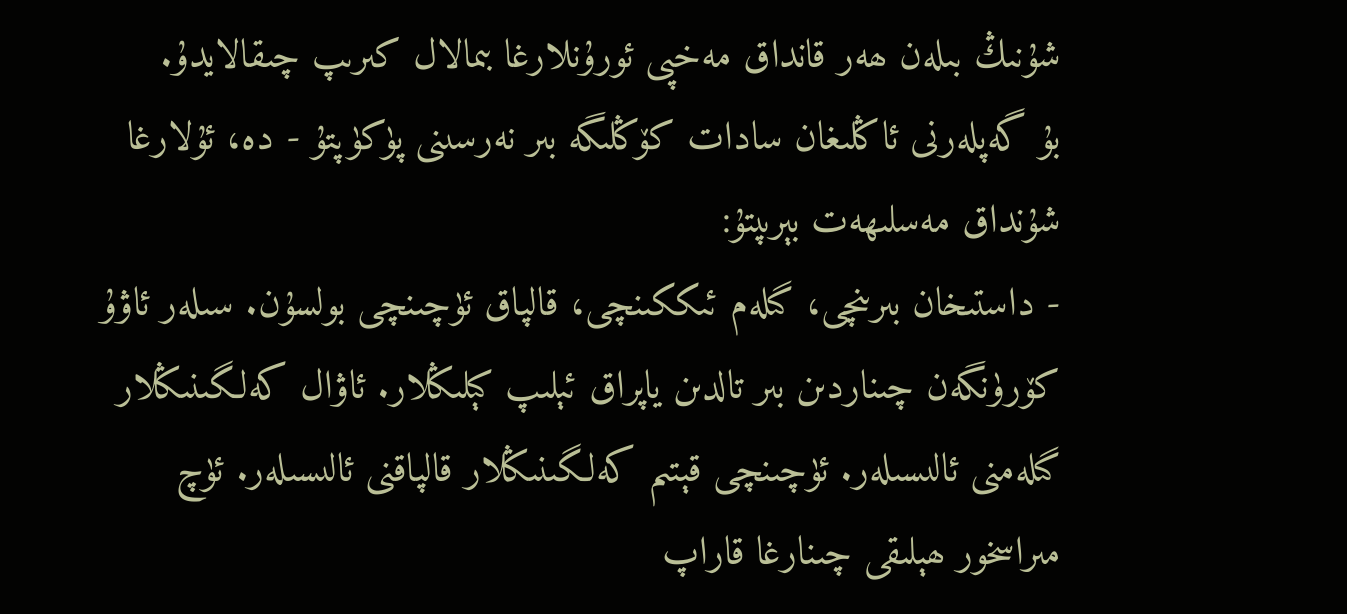شۇنىڭ بىلەن ھەر قانداق مەخپى ئورۇنلارغا بىمالال كىرىپ چىقالايدۇ.
بۇ گەپلەرنى ئاڭلىغان سادات كۆڭلىگە بىر نەرسىنى پۈكۈپتۇ - دە، ئۇلارغا شۇنداق مەسلىھەت بېرىپتۇ:
- داستىخان بىرىنچى، گىلەم ئىككىنچى، قالپاق ئۈچىنچى بولسۇن. سىلەر ئاۋۇ كۆرۈنگەن چىناردىن بىر تالدىن ياپراق ئېلىپ كېلىڭلار. ئاۋال كەلگىنىڭلار گىلەمنى ئالىسىلەر. ئۈچىنچى قېتىم كەلگىنىڭلار قالپاقنى ئالىسىلەر. ئۈچ مىراسخور ھېلىقى چىنارغا قاراپ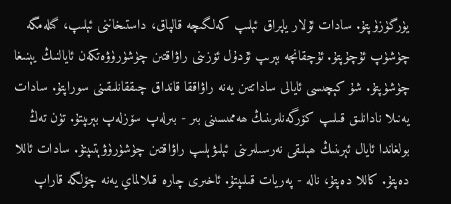يۈرگۈزۈپتۇ. سادات ئۇلار ياپراق ئېلىپ كەلگىچە قالپاق، داستىخاننى ئېلىپ، گىلەمگە چۈشۈپ ئۇچۇپتۇ. ئۇچقانچە بېرىپ ئۇدۇل ئۆزىنى راۋاقتىن چۈشۈرۈۋەتكەن ئايالنىڭ يېنىغا چۈشۈپتۇ. شۇ كېچىسى ئايالى ساداتتىن يەنە راۋاققا قانداق چىققانلىقىنى سوراپتۇ. سادات يەنىلا نادانلىق قىلىپ كۆرگەنلىرىنىڭ ھەممىسىنى بىر - بىرلەپ سۆزلەپ بېرىپتۇ. تۈن تەڭ بولغاندا ئايال ئېرىنىڭ ھېلىقى نەرسىلىرىنى ئېلىۋېلىپ راۋاقتىن چۈشۈرۈۋېتىپتۇ. سادات ئاللا دەپتۇ. كاللا دەپتۇ، نالە - پەريات قىلىپتۇ. ئاخىرى چارە قىلالماي يەنە چۆلگە قاراپ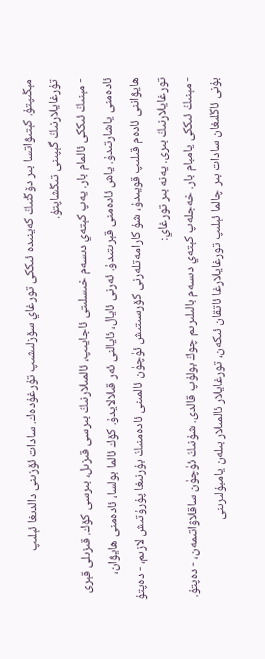مېڭىپتۇ. كېتىۋاتسا بىر دۆڭنىڭ كەينىدە ئىككى تورغاي سۆزلىشىپ تۇرغۇدەك. سادات ئۆزىنى دالدىغا ئېلىپ تۇرغايلارنىڭ گېپىنى تىڭشاپتۇ.
- مېنىڭ ئىككى ئالمام بار. يەپ كېتەي دىسەم خىسلىتى ئاجايىپ، ئالمىلارنىڭ بىرسى قىزىل، بىرسى كۆك. قىزىلى قېرى ئادەمنى ياشارتىدۇ. ياش ئادەمنى قېرىتىدۇ. ئەرنى ئايال، ئايالنى ئەر قىلالايدۇ. كۆك ئالما بولسا، ئادەمنى ھايۋان، ھايۋاننى ئادەم قىلىپ قويىدۇ، شۇ كارامەتلەرنى كۆرسىتىش ئۈچۈن ئالمىنى ئادەمنىڭ بۇرنىغا پۇرۇتىش لازىم، - دەپتۇ تورغايلارنىڭ بىرى. يەنە بىر تورغاي:
- مېنىڭ ئىككى يامبام بار. خەجلەپ كېتەي دىسەم بالىلىرىم چوڭ بولۇپ قالدى. شۇنىڭ ئۈچۈن ساقلاۋاتىمەن، - دەپتۇ. بۇنى ئاڭلىغان سادات بىر چالما ئېلىپ تورغايلارغا ئاتقان ئىكەن، تورغايلار ئالمىلار بىلەن يامبۇلىرىنى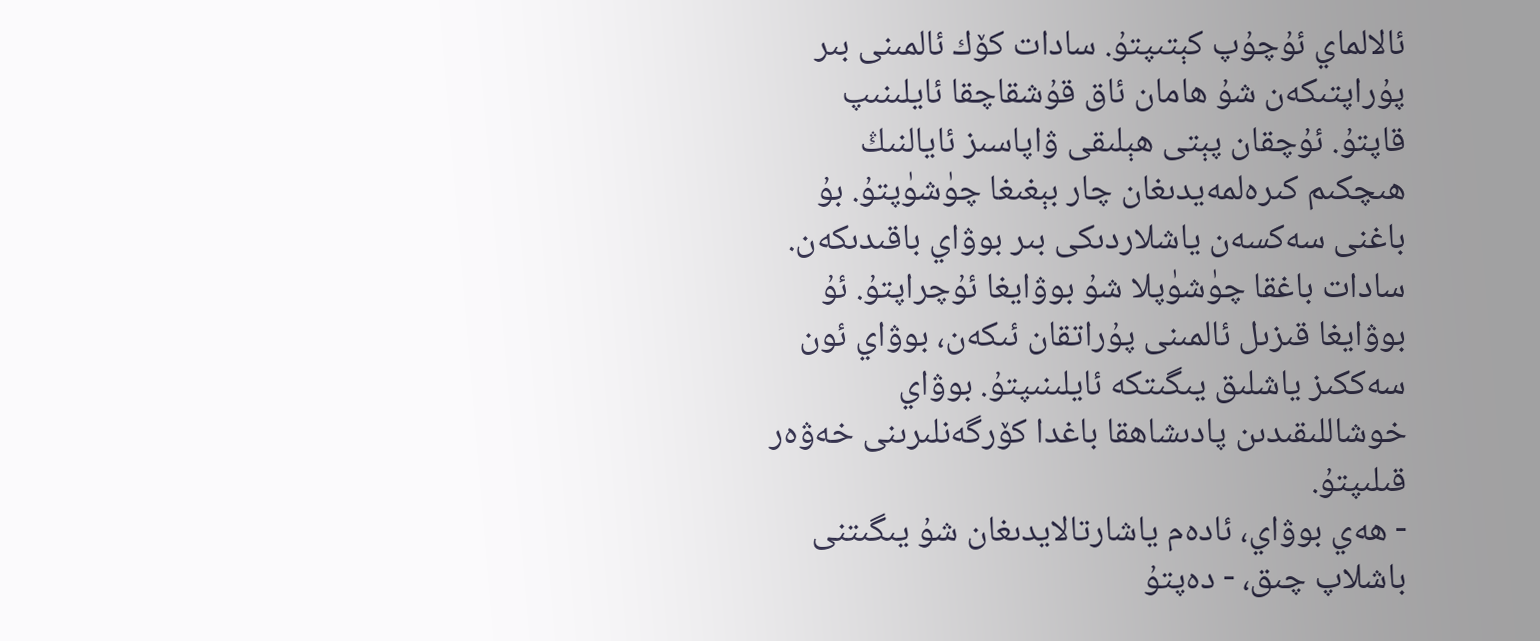ئالالماي ئۇچۇپ كېتىپتۇ. سادات كۆك ئالمىنى بىر پۇراپتىكەن شۇ ھامان ئاق قۇشقاچقا ئايلىنىپ قاپتۇ. ئۇچقان پېتى ھېلىقى ۋاپاسىز ئايالنىڭ ھىچكىم كىرەلمەيدىغان چار بېغىغا چۈشۈپتۇ. بۇ باغنى سەكسەن ياشلاردىكى بىر بوۋاي باقىدىكەن. سادات باغقا چۈشۈپلا شۇ بوۋايغا ئۇچراپتۇ. ئۇ بوۋايغا قىزىل ئالمىنى پۇراتقان ئىكەن، بوۋاي ئون سەككىز ياشلىق يىگىتكە ئايلىنىپتۇ. بوۋاي خوشاللىقىدىن پادىشاھقا باغدا كۆرگەنلىرىنى خەۋەر قىلىپتۇ.
- ھەي بوۋاي، ئادەم ياشارتالايدىغان شۇ يىگىتنى باشلاپ چىق، - دەپتۇ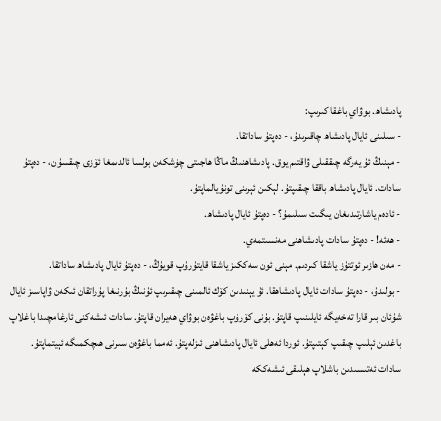پادىشاھ. بوۋاي باغقا كىرىپ:
- سىلىنى ئايال پادىشاھ چاقىرىدۇ، - دەپتۇ ساداتقا.
- مېنىڭ ئۇ يەرگە چىققىلى ۋاقتىم يوق. پادىشاھنىڭ ماڭا ھاجىتى چۈشكەن بولسا ئالدىمغا ئۆزى چىقسۇن، - دەپتۇ سادات. ئايال پادىشاھ باققا چىقىپتۇ. لېكىن ئېرىنى تونۇيالماپتۇ.
- ئادەم ياشارتىدىغان يىگىت سىلىمۇ؟ - دەپتۇ ئايال پادىشاھ.
- ھەئە! - دەپتۇ سادات پادىشاھنى مەنسىتمەي.
- مەن ھازىر ئوتتۇز ياشقا كىردىم. مېنى ئون سەككىز ياشقا قايتۇرۇپ قويۇڭ، - دەپتۇ ئايال پادىشاھ ساداتقا.
- بولىدۇ، - دەپتۇ سادات ئايال پادىشاھقا. ئۇ يېنىدىن كۆك ئالمىنى چىقىرىپ ئۇنىڭ بۇرنىغا پۇراتقان ئىكەن ۋاپاسىز ئايال شۇئان بىر قارا تەخەيگە ئايلىنىپ قاپتۇ. بۇنى كۆرۈپ باغۋەن بوۋاي ھەيران قاپتۇ. سادات ئىشەكنى ئارغامچىدا باغلاپ باغدىن ئېلىپ چىقىپ كېتىپتۇ. ئوردا ئەھلى ئايال پادىشاھنى ئىزلەپتۇ. ئەمما باغۋەن سىرنى ھىچكمىگە ئېيتماپتۇ.
سادات ئەتىسىدىن باشلاپ ھېلىقى ئىشەككە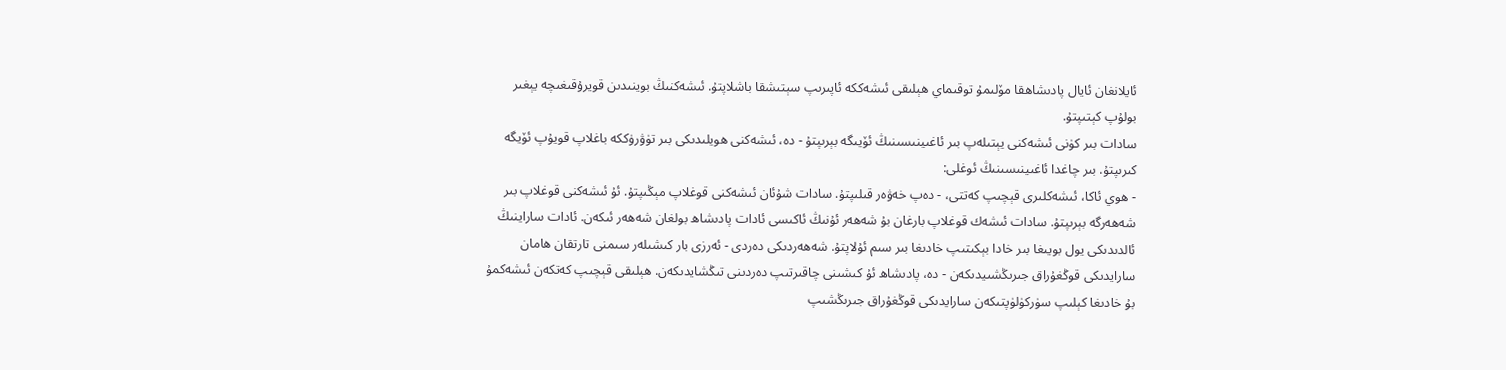ئايلانغان ئايال پادىشاھقا مۆلىمۇ توقىماي ھېلىقى ئىشەككە ئاپىرىپ سېتىشقا باشلاپتۇ. ئىشەكنىڭ بوينىدىن قويرۇقىغىچە يېغىر بولۇپ كېتىپتۇ.
سادات بىر كۈنى ئىشەكنى يېتىلەپ بىر ئاغىينىسىنىڭ ئۆيىگە بېرىپتۇ - دە، ئىشەكنى ھويلىدىكى بىر تۈۋرۈككە باغلاپ قويۇپ ئۆيگە كىرىپتۇ. بىر چاغدا ئاغىينىسىنىڭ ئوغلى:
- ھوي ئاكا، ئىشەكلىرى قېچىپ كەتتى، - دەپ خەۋەر قىلىپتۇ. سادات شۇئان ئىشەكنى قوغلاپ مېڭىپتۇ. ئۇ ئىشەكنى قوغلاپ بىر شەھەرگە بېرىپتۇ. سادات ئىشەك قوغلاپ بارغان بۇ شەھەر ئۇنىڭ ئاكىسى ئادات پادىشاھ بولغان شەھەر ئىكەن. ئادات ساراينىڭ ئالدىدىكى يول بويىغا بىر خادا بېكىتىپ خادىغا بىر سىم ئۇلاپتۇ. شەھەردىكى دەردى - ئەرزى بار كىشىلەر سىمنى تارتقان ھامان سارايدىكى قوڭغۇراق جىرىڭشىيدىكەن - دە، پادىشاھ ئۇ كىشىنى چاقىرتىپ دەردىنى تىڭشايدىكەن. ھېلىقى قېچىپ كەتكەن ئىشەكمۇ بۇ خادىغا كېلىپ سۈركۈلۈپتىكەن سارايدىكى قوڭغۇراق جىرىڭشىپ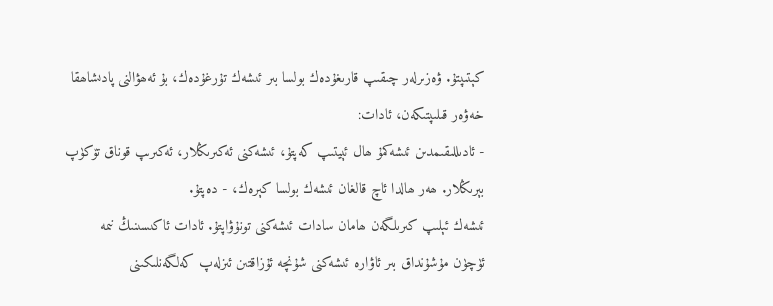كېتىپتۇ. ۋەزىرلەر چىقىپ قارىغۇدەك بولسا بىر ئىشەك تۇرغۇدەك، بۇ ئەھۋالنى پادىشاھقا خەۋەر قىلىپتىكەن، ئادات:
- ئادىللىقىمدىن ئىشەكمۇ ھال ئېيتىپ كەپتۇ، ئىشەكنى ئەكىرىڭلار، ئەكىرىپ قوناق تۆكۈپ بېرىڭلار. ھەر ھالدا ئاچ قالغان ئىشەك بولسا كېرەك، - دەپتۇ.
ئىشەك ئېلىپ كىرىلگەن ھامان سادات ئىشەكنى تونۇۋاپتۇ. ئادات ئاكىسىنىڭ نىمە ئۈچۈن مۇشۇنداق بىر ئاۋارە ئىشەكنى شۇنچە ئۇزاقتىن ئىزلەپ كەلگەنلىكىنى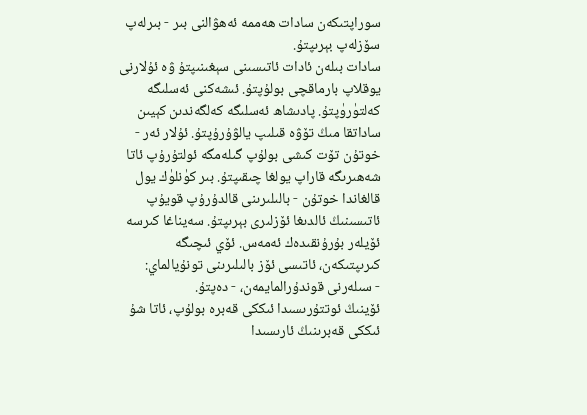سوراپتىكەن سادات ھەممە ئەھۋالنى بىر - بىرلەپ سۆزلەپ بېرىپتۇ.
سادات بىلەن ئادات ئاتىسىنى سېغىنىپتۇ ۋە ئۇلارنى يوقلاپ بارماقچى بولۇپتۇ. ئىشەكنى ئەسلىگە كەلتۈرۈپتۇ. پادىشاھ ئەسلىگە كەلگەندىن كېيىن ساداتقا مىڭ تۆۋە قىلىپ يالۋۇرۇپتۇ. ئۇلار ئەر - خوتۇن تۆت كىشى بولۇپ گىلەمگە ئولتۇرۇپ ئاتا شەھىرىگە قاراپ يولغا چىقىپتۇ. بىر كۈنلۈك يول قالغاندا خوتۇن - بالىلىرىنى قالدۇرۇپ قويۇپ ئاتىسىنىڭ ئالدىغا ئۆزلىرى بېرىپتۇ. سەيناغا كىرسە ئۆيلەر بۇرۇنقىدەك ئەمەس. ئۆي ئىچىگە كىرىپتىكەن، ئاتىسى ئۆز بالىلىرىنى تونۇيالماي:
- سىلەرنى قوندۇرالمايمەن، - دەپتۇ.
ئۆينىڭ ئوتتۇرىسىدا ئىككى قەبرە بولۇپ، ئاتا شۇ ئىككى قەبرىنىڭ ئارىسىدا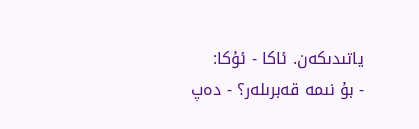ياتىدىكەن. ئاكا - ئۇكا:
- بۇ نىمە قەبرىلەر؟ - دەپ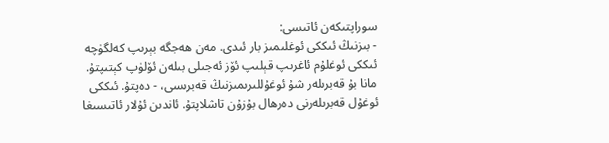سوراپتىكەن ئاتىسى:
- بىزنىڭ ئىككى ئوغلىمىز بار ئىدى. مەن ھەجگە بېرىپ كەلگۈچە ئىككى ئوغلۇم ئاغرىپ قېلىپ ئۆز ئەجىلى بىلەن ئۆلۈپ كېتىپتۇ. مانا بۇ قەبرىلەر شۇ ئوغۇللىرىمىزنىڭ قەبرىسى، - دەپتۇ. ئىككى ئوغۇل قەبرىلەرنى دەرھال بۇزۇن تاشلاپتۇ. ئاندىن ئۇلار ئاتىسىغا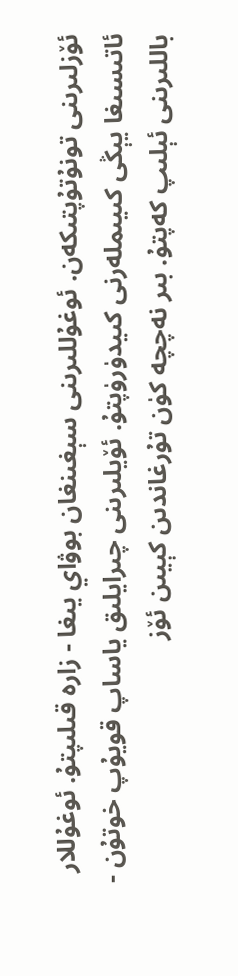ئۆزلىرىنى تونۇتۇپتىكەن. ئوغۇللىرىنى سېغىنغان بوۋاي يىغا - زارە قىلىپتۇ. ئوغۇللار ئاتىسىغا يېڭى كىيىملەرنى كىيدۈرۈپتۇ. ئۆيلىرىنى چىرايلىق ياساپ قويۇپ خوتۇن - باللىرىنى ئېلىپ كەپتۇ. بىر نەچچە كۈن تۇرغاندىن كېيىن ئۆز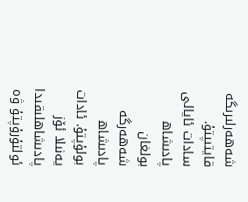شەھەرلىرىگە قايتىپتۇ. سادات ئايالى پادىشاھ بولغان شەھەرگە پادىشاھ بولۇپتۇ. ئادات يەنىلا ئۆز پادىشاھلىقىدا ئولتۇرۇپتۇ ۋە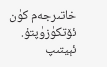خاتىرجەم كۈن ئۆتكۈزۈپتۇ.
ئېيتىپ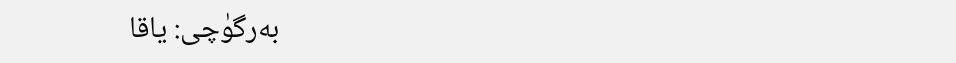بەرگۈچى: ياقا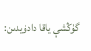گۇڭشې ياقا دادۈيدىن: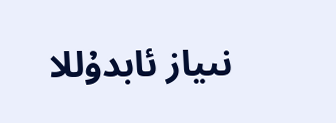نىياز ئابدۇللا